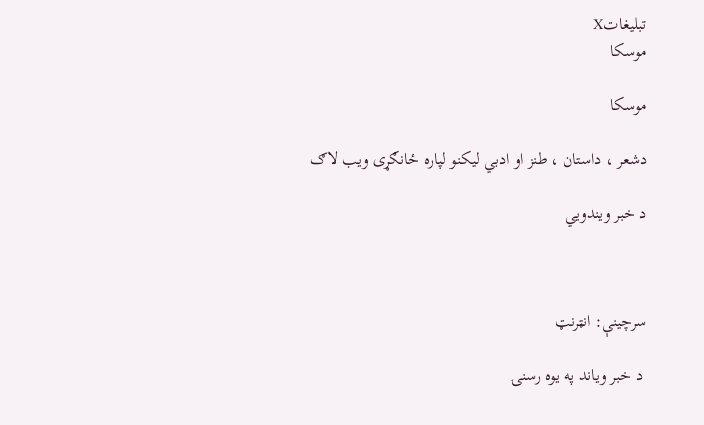تبليغاتX
موسکا

موسکا

دشعر ، داستان ، طنز او ادبي ليکنو لپاره ځانګړى ويب لاګ

د خبر ویندويي



سرچینې: انټرنټ

 د خبر ویاند په یوه رسنۍ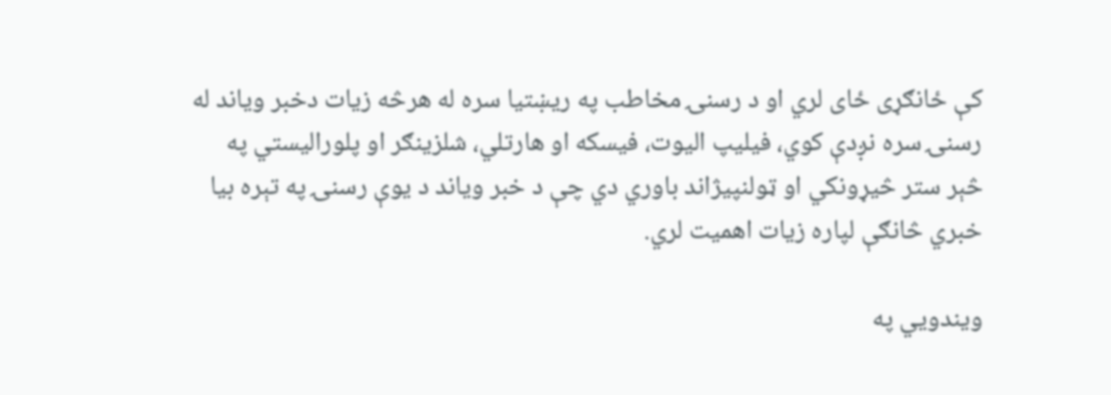کې ځانګړی ځای لري او د رسنۍ مخاطب په ریښتیا سره له هرڅه زیات دخبر ویاند له رسنۍ سره نږدې کوي، فیلیپ الیوت، فیسکه او هارتلي، شلزینګر او پلورالیستي په څېر ستر څیړونکي او ټولنپیژاند باوري دي چې د خبر ویاند د یوې رسنۍ په تېره بیا خبري څانګې لپاره زیات اهمیت لري.

ویندويي په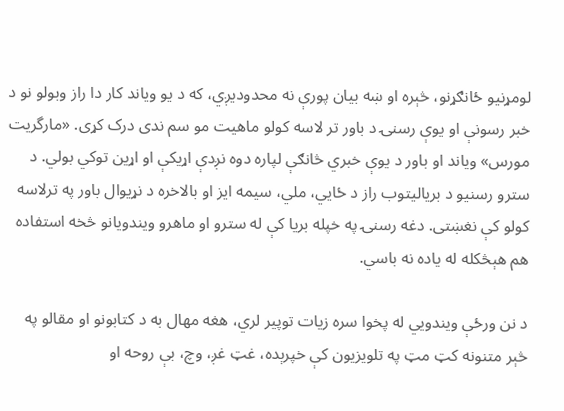لومړنیو ځانګړنو، څېره او ښه بیان پورې نه محدودیږي، که د یو ویاند کار دا راز وبولو نو د خبر رسونې او یوې رسنۍ د باور تر لاسه کولو ماهیت مو سم ندی درک کړی. «مارگریت مورس» ویاند او باور د یوې خبري څانګې لپاره دوه نږدې اړیکې او اړین توکي بولي. د سترو رسنیو د بریالیتوب راز د ځايي، ملي، سیمه ایز او بالاخره د نړیوال باور په ترلاسه کولو کې نغښتی. دغه رسنۍ په خپله بریا کې له سترو او ماهرو ویندویانو څخه استفاده هم هېڅکله له یاده نه باسي.

د نن ورځې ویندويي له پخوا سره زیات توپیر لري، هغه مهال به د کتابونو او مقالو په څېر متنونه کټ مټ په تلویزیون کې خپرېده، غټ غږ، وچ، بې روحه او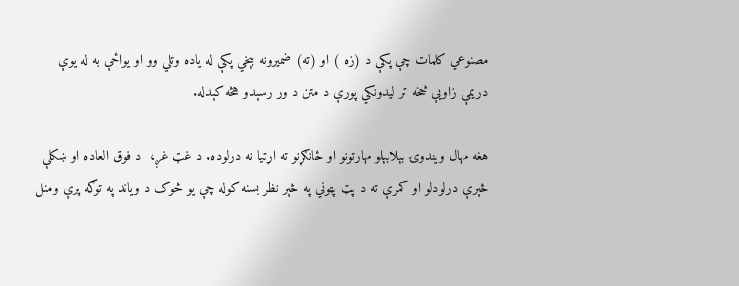مصنوعي کلمات چې پکې د (زه ) او (ته) ضمیرونه بېخي پکې له یاده وتلي وو او یواځې به له یوې دریمې زاویې څخه تر لیدونکي پورې د متن د ور رسېدو هڅه کېدله.

هغه مهال ویندوۍ بېلابېلو مهارتونو او ځانګړنو ته اړتیا نه درلوده. د غټ غږ،  د فوق العاده او ښکلې څېرې درلودلو او کمرې ته د پټ پټوني په څېر نظر بسنه کوله چې یو څوک د ویاند په توګه پرې ومنل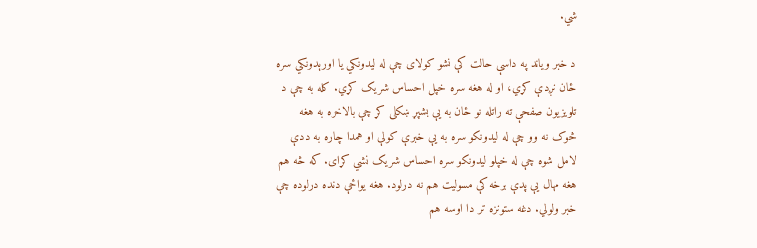شي.

د خبر ویاند په داسې حالت کې نشو کولای چې له لیدونکي یا اورېدونکي سره ځان نږدې کړي، او له هغه سره خپل احساس شریک کړي. کله به چې د تلویزیون صفحې ته راتله نو ځان به یې بشپړ ښکلی کړ چې بالاخره به هغه څوک نه وو چې له لیدونکو سره به یې خبرې کولې او همدا چاره به ددې لامل شوه چې له خپلو لیدونکو سره احساس شریک نشي کړای. که څه هم هغه مهال یې پدې برخه کې مسولیت هم نه درلود. هغه یواځې دنده درلوده چې خبر ولولي. دغه ستونزه تر دا اوسه هم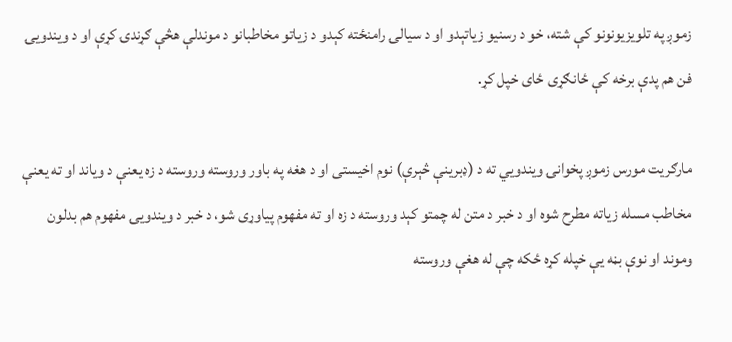زموږ په تلویزیونونو کې شته، خو د رسنیو زیاتېدو او د سیالۍ رامنځته کېدو د زیاتو مخاطبانو د موندلې هڅې ګړندۍ کړې او د ویندويۍ فن هم پدې برخه کې ځانګړی ځای خپل کړ.

مارګریت مورس زموږ پخوانۍ ویندويي ته د (ډبرینې څېرې) نوم اخیستی او د هغه په باور وروسته وروسته د زه یعنې د ویاند او ته یعنې مخاطب مسله زیاته مطرح شوه او د خبر د متن له چمتو کېد وروسته د زه او ته مفهوم پیاوړی شو، د خبر د ویندویۍ مفهوم هم بدلون وموند او نوې بڼه یې خپله کړه ځکه چې له هغې وروسته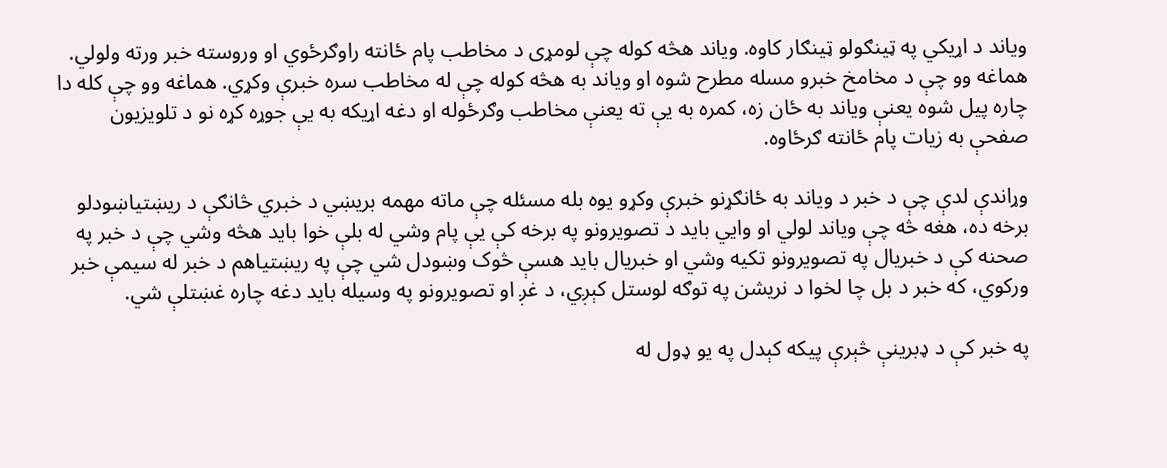ویاند د اړیکي په ټینګولو ټینګار کاوه. ویاند هڅه کوله چې لومړی د مخاطب پام ځانته راوګرځوي او وروسته خبر ورته ولولي. هماغه وو چې د مخامخ خبرو مسله مطرح شوه او ویاند به هڅه کوله چې له مخاطب سره خبرې وکړي. هماغه وو چې کله دا چاره پیل شوه یعنې ویاند به ځان زه، کمره به یې ته یعنې مخاطب وګرځوله او دغه اړیکه به یې جوړه کړه نو د تلویزیون صفحې به زیات پام ځانته ګرځاوه.

وړاندې لدې چې د خبر د ویاند به ځانګړنو خبرې وکړو یوه بله مسئله چې ماته مهمه بریښي د خبري څانګې د ریښتیاښودلو برخه ده، هغه څه چې ویاند لولي او وايي باید د تصویرونو په برخه کې یې پام وشي له بلې خوا باید هڅه وشي چې د خبر په صحنه کې د خبریال په تصویرونو تکیه وشي او خبریال باید هسې څوک وښودل شي چې په ریښتیاهم د خبر له سیمې خبر ورکوي، که خبر د بل چا لخوا د نریشن په توګه لوستل کېږي، د غږ او تصویرونو په وسیله باید دغه چاره غښتلې شي.

په خبر کې د ډبرینې څېرې پیکه کېدل په یو ډول له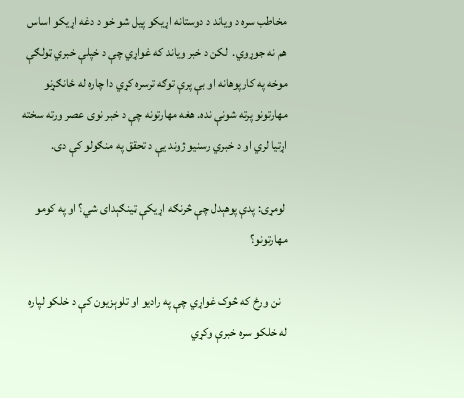مخاطب سره د ویاند د دوستانه اړیکو پیل شو خو د دغه اړیکو اساس هم نه جوړوي.  لکن د خبر ویاند که غواړي چې د خپلې خبري ټولګې موخه په کارپوهانه او بې پرې توګه ترسره کړي دا چاره له ځانګړنو مهارتونو پرته شونې نده. هغه مهارتونه چې د خبر نوی عصر ورته سخته اړتیا لري او د خبري رسنیو ژوند یې د تحقق په منګولو کې دی.

 لومړی: پدې پوهېدل چې څرنګه اړیکې ټینګېدای شي؟ او په کومو مهارتونو؟

   نن ورځ که څوک غواړي چې په رادیو او تلوېزیون کې د خلکو لپاره له خلکو سره خبرې وکړي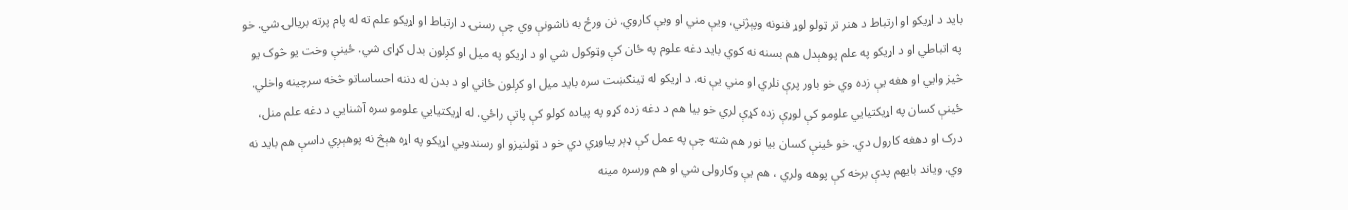باید د اړیکو او ارتباط د هنر تر ټولو لوړ فنونه وپېژني، ویې مني او ویې کاروي. نن ورځ به ناشونې وي چې رسنۍ د ارتباط او اړیکو علم ته له پام پرته بریالۍ شي. خو په اتباطي او د اړیکو په علم پوهېدل هم بسنه نه کوي باید دغه علوم په ځان کې وټوکول شي او د اړیکو په میل او کږلون بدل کړای شي. ځینې وخت یو څوک یو څیز وايي او هغه یې زده وي خو باور پرې نلري او مني یې نه. د اړیکو له ټینګښت سره باید میل او کږلون ځاني او د بدن له دننه احساساتو څخه سرچینه واخلي. ځینې کسان په اړیکتیايي علومو کې لوړې زده کړې لري خو بیا هم د دغه زده کړو په پیاده کولو کې پاتې راځي. له اړیکتيايي علومو سره آشنايي د دغه علم منل، درک او دهغه کارول دي. خو ځینې کسان بیا نور هم شته چې په عمل کې ډېر پیاوړي دي خو د ټولنیزو او رسندويي اړیکو په اړه هېڅ نه پوهېږي داسې هم باید نه وي. ویاند بایهم پدې برخه کې پوهه ولري ، هم یې وکارولی شي او هم ورسره مینه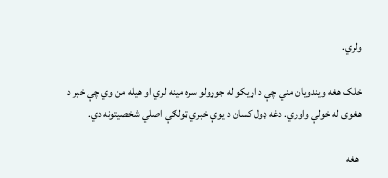ولري.

خلک هغه ویندویان مني چې د اړیکو له جوړولو سره مینه لري او هیله من وي چې خبر د هغوی له خولې واوري. دغه ډول کسان د یوې خبري ټولګې اصلي شخصیتونه دي.

 هغه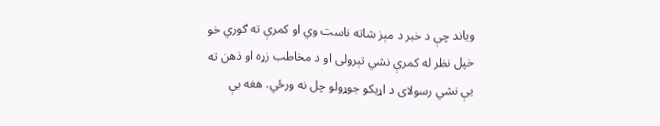ویاند چې د خبر د مېز شاته ناست وي او کمرې ته ګوري خو خپل نظر له کمرې نشي تېرولی او د مخاطب زړه او ذهن ته یې نشي رسولای د اړیکو جوړولو چل نه ورځي. هغه بې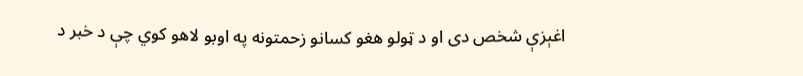اغېزې شخص دی او د ټولو هغو کسانو زحمتونه په اوبو لاهو کوي چې د خبر د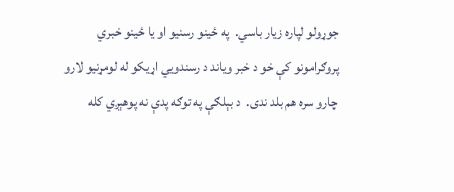جوړولو لپاره زیار باسي.  په ځینو رسنیو او یا ځینو خبري پروګرامونو کې خو د خبر ویاند د رسندويي اړیکو له لومړنیو لارو چارو سره هم بلد ندی.  د بېلګې په توګه پدې نه پوهېږي کله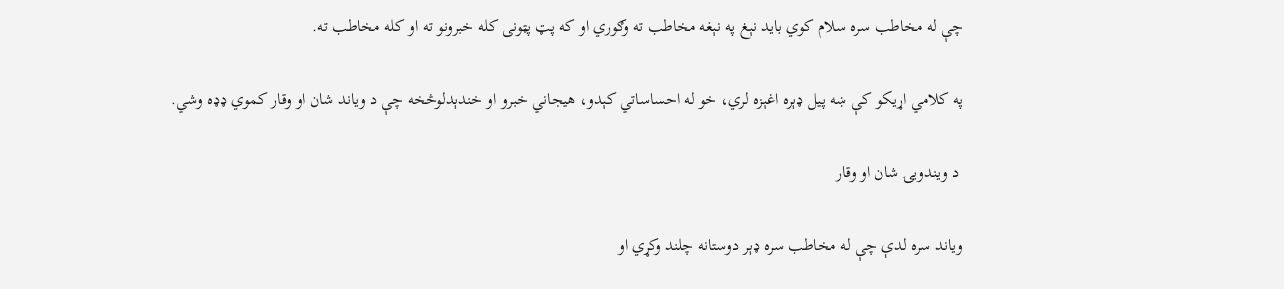چې له مخاطب سره سلام کوي باید نېغ په نېغه مخاطب ته وګوري او که پټ پټونی کله خبرونو ته او کله مخاطب ته.

په کلامي اړیکو کې ښه پیل ډېره اغېزه لري، خو له احساساتي کېدو، هیجاني خبرو او خندېدلوڅخه چې د ویاند شان او وقار کموي ډډه وشي.

 د ویندویۍ شان او وقار

ویاند سره لدې چې له مخاطب سره ډېر دوستانه چلند وکړي او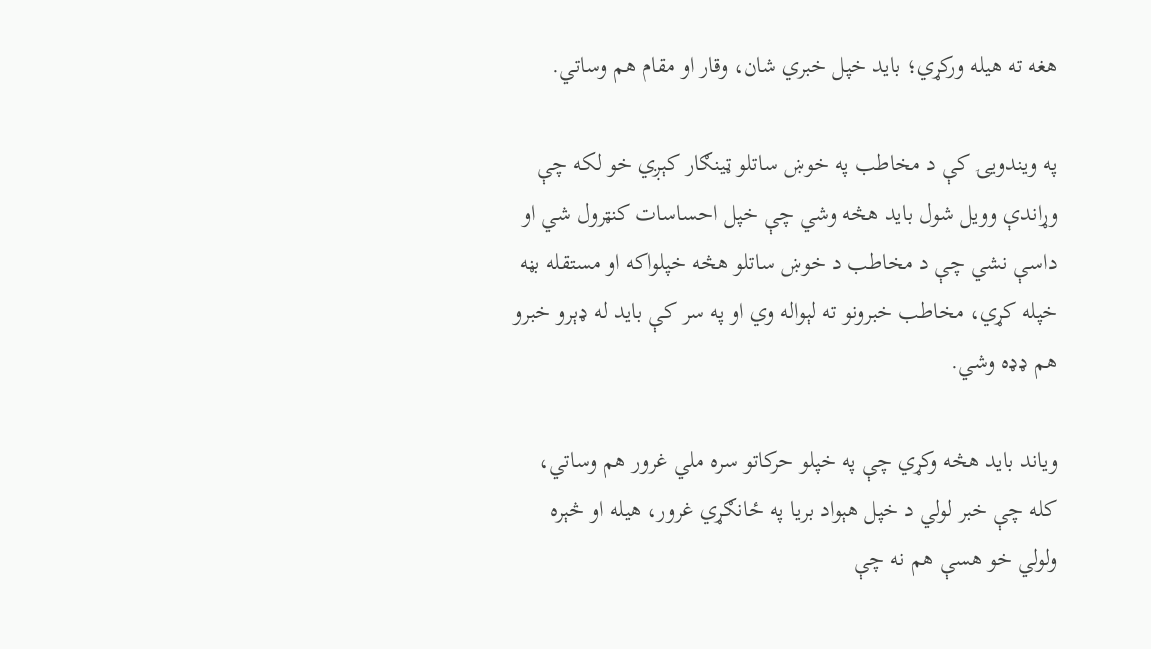هغه ته هیله ورکړي؛ باید خپل خبري شان، وقار او مقام هم وساتي.

په ویندويۍ کې د مخاطب په خوښ ساتلو ټینګار کېږي خو لکه چې وړاندې وویل شول باید هڅه وشي چې خپل احساسات کنټرول شي او داسې نشي چې د مخاطب د خوښ ساتلو هڅه خپلواکه او مستقله بڼه خپله کړي، مخاطب خبرونو ته لېواله وي او په سر کې باید له ډېرو خبرو هم ډډه وشي.

ویاند باید هڅه وکړي چې په خپلو حرکاتو سره ملي غرور هم وساتي، کله چې خبر لولي د خپل هېواد بریا په ځانګړي غرور، هیله او څېره ولولي خو هسې هم نه چې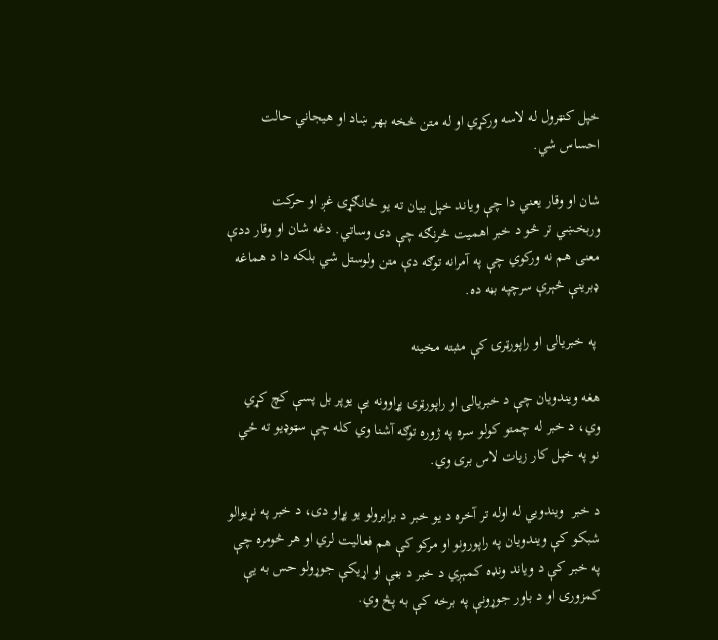خپل کنټرول له لاسه ورکړي او له متن څخه بهر ښاد او هیجاني حالت احساس شي.

شان او وقار یعني دا چې ویاند خپل بیان ته یو ځانګړی غږ او حرکت وربخښي تر څو د خبر اهمیت څرنګه چې دی وساتي. دغه شان او وقار ددې معنی هم نه ورکوي چې په آمرانه توګه دې متن ولوستل شي بلکه دا د هماغه ډبرینې څېرې سرچپه بڼه ده.

 په خبریالۍ او راپورټرۍ کې مثبته مخینه

هغه ویندویان چې د خبریالۍ او راپورټرۍ پړاوونه یې یوپر بل پسې کچ کړي وي، د خبر له چمتو کولو سره په ژوره توګه آشنا وي کله چې سټوډیو ته ځي نو په خپل کار زیات لاس بری وي.

د خبر  ویندويي له اوله تر آخره د یو خبر د برابرولو یو پړاو دی، د خبر په نړیوالو شبکو کې ویندویان په راپورونو او مرکو کې هم فعالیت لري او هر څومره چې په خبر کې د ویاند ونډه کمېږي د خبر د بڼې او اړیکې جوړولو حس به یې کمزوری او د باور جوړونې په برخه کې به پڅ وي.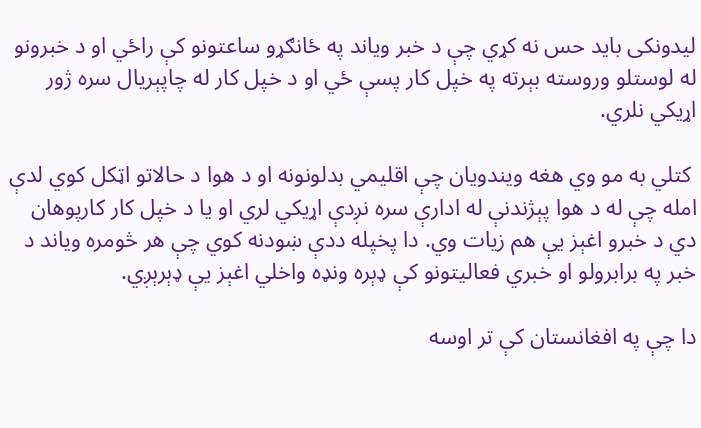لیدونکی باید حس نه کړي چې د خبر ویاند په ځانګړو ساعتونو کې راځي او د خبرونو له لوستلو وروسته بېرته په خپل کار پسې ځي او د خپل کار له چاپېریال سره ژور اړيکي نلري.

 کتلي به مو وي هغه ویندویان چې اقلیمي بدلونونه او د هوا د حالاتو اټکل کوي لدې امله چې له د هوا پېژندنې له ادارې سره نږدې اړیکي لري او یا د خپل کار کارپوهان دي د خبرو اغېز یې هم زیات وي. دا پخپله ددې ښودنه کوي چې هر څومره ویاند د خبر په برابرولو او خبري فعالیتونو کې ډېره ونډه واخلي اغېز یې ډېرېږي.

دا چې په افغانستان کې تر اوسه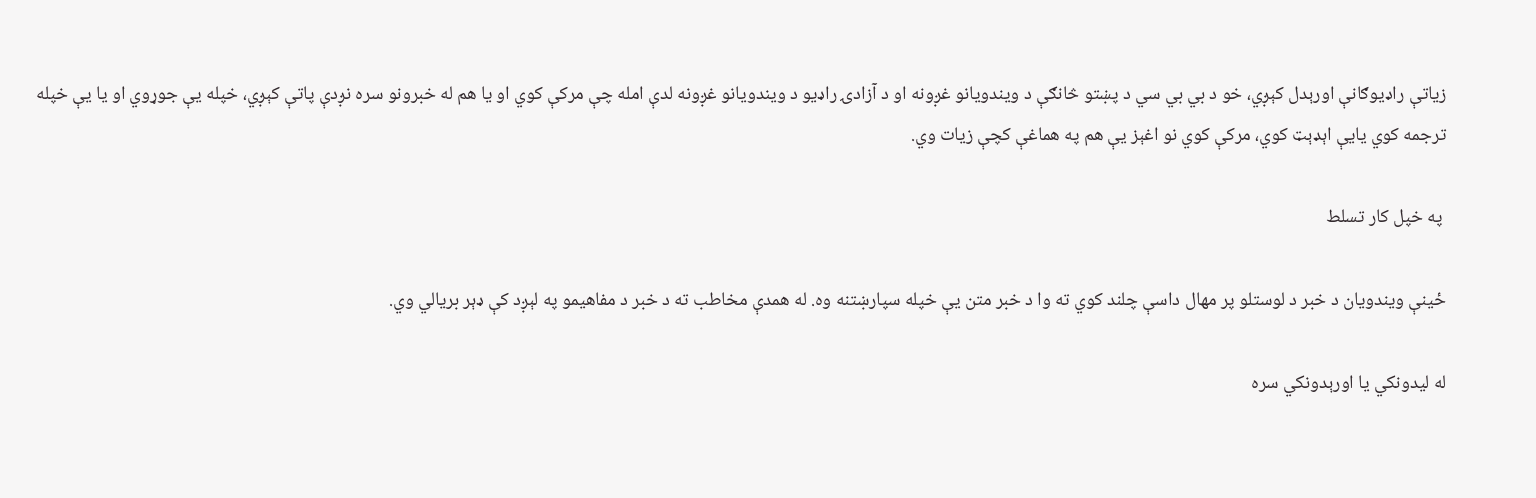زیاتې راډیوګانې اورېدل کېږي، خو د بي بي سي د پښتو څانګې د ویندویانو غږونه او د آزادۍ راډیو د ویندویانو غږونه لدې امله چې مرکې کوي او یا هم له خبرونو سره نږدې پاتې کېږي، خپله یې جوړوي او یا یې خپله ترجمه کوي یایې اېډېټ کوي، مرکې کوي نو اغېز یې هم په هماغې کچې زیات وي.

 په خپل کار تسلط

ځینې ویندویان د خبر د لوستلو پر مهال داسې چلند کوي ته وا د خبر متن یې خپله سپارښتنه وه. له همدې مخاطب ته د خبر د مفاهیمو په لېږد کې ډېر بریالي وي.

له لیدونکي یا اورېدونکي سره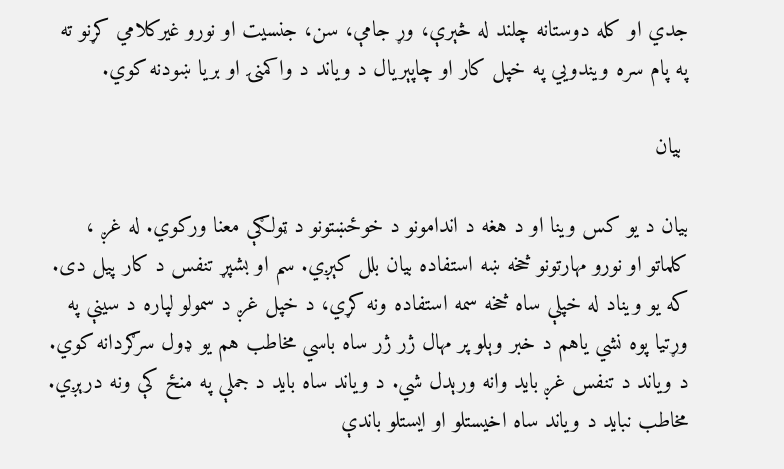جدي او کله دوستانه چلند له څېرې، وړ جامې، سن، جنسیت او نورو غیرکلامي کړنو ته په پام سره ویندويي په خپل کار او چاپېریال د ویاند د واکمنۍ او بریا ښودنه کوي.

 بیان

بیان د یو کس وینا او د هغه د اندامونو د خوځښتونو د ټولګې معنا ورکوي. له غږ ، کلماتو او نورو مهارتونو څخه ښه استفاده بیان بلل کېږي. سم او بشپړ تنفس د کار پیل دی. که یو ویناد له خپلې ساه څخه سمه استفاده ونه کړي، د خپل غږ د سمولو لپاره د سینې په وړتیا پوه نشي یاهم د خبر وېلو پر مهال ژر ژر ساه باسي مخاطب هم یو ډول سرګردانه کوي. د ویاند د تنفس غږ باید وانه ورېدل شي. د ویاند ساه باید د جملې په منځ کې ونه درېږي. مخاطب نباید د ویاند ساه اخیستلو او ایستلو باندې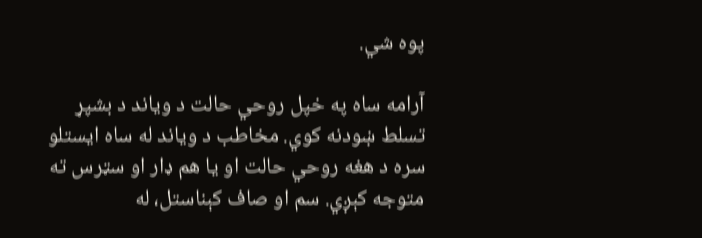پوه شي.

آرامه ساه په خپل روحي حالت د ویاند د بشپړ تسلط ښودنه کوي. مخاطب د ویاند له ساه ایستلو سره د هغه روحي حالت او یا هم ډار او سټرس ته متوجه کېږي. سم او صاف کېناستل، له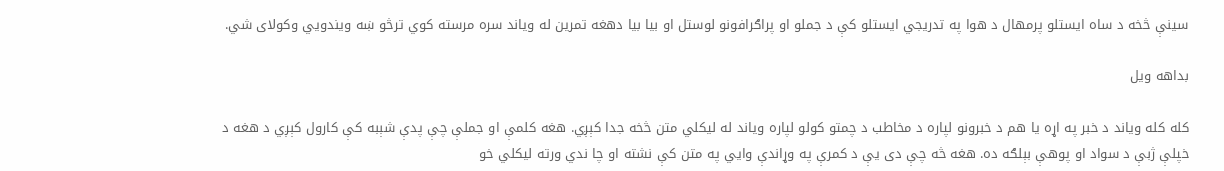سینې څخه د ساه ایستلو پرمهال د هوا په تدریجي ایستلو کې د جملو او پراګرافونو لوستل او بیا بیا دهغه تمرین له ویاند سره مرسته کوي ترڅو ښه ویندویي وکولای شي.

بداهه ویل

کله کله ویاند د خبر په اړه یا هم د خبرونو لپاره د مخاطب د چمتو کولو لپاره ویاند له لیکلي متن څخه جدا کېږي. هغه کلمې او جملې چې پدې شېبه کې کارول کېږي د هغه د خپلې ژبې د سواد او پوهې بېلګه ده. هغه څه چې دی یې د کمرې په وړاندې وايي په متن کې نشته او چا ندي ورته لیکلي خو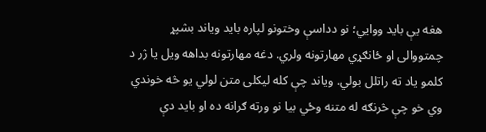هغه یې باید ووايي؛ نو دداسې وختونو لپاره باید ویاند بشپړ چمتووالی او ځانګړي مهارتونه ولري. دغه مهارتونه بداهه ویل یا ژر د کلمو یاد ته راتلل بولي. ویاند چې کله لیکلی متن لولي یو څه خوندي وي خو چې څرنګه له متنه وځي بیا نو ورته ګرانه ده او باید دې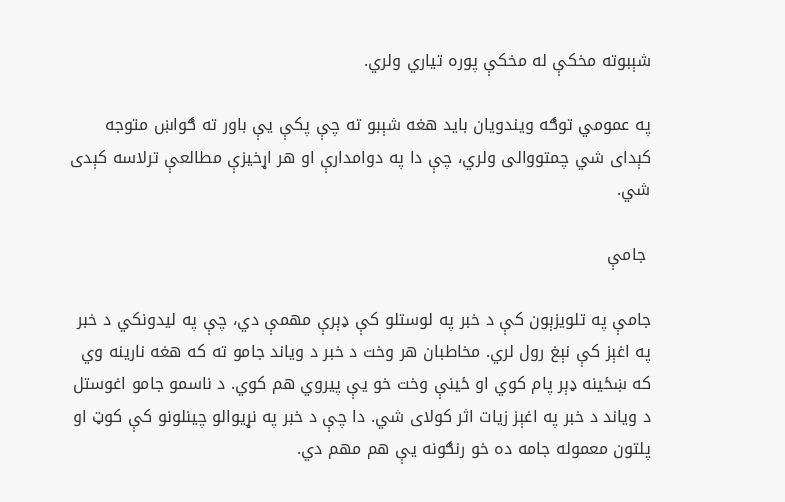شېبوته مخکې له مخکې پوره تیاري ولري.

په عمومي توګه ویندویان باید هغه شېبو ته چې پکې یې باور ته ګواښ متوجه کېدای شي چمتووالی ولري، چې دا په دوامدارې او هر اړخیزې مطالعې ترلاسه کېدی شي.

 جامې

جامې په تلویزېون کې د خبر په لوستلو کې ډېرې مهمې دي، چې په لیدونکي د خبر په اغېز کې نېغ رول لري. مخاطبان هر وخت د خبر د ویاند جامو ته که هغه نارینه وي که ښځینه ډېر پام کوي او ځینې وخت خو یې پیروي هم کوي. د ناسمو جامو اغوستل د ویاند د خبر په اغېز زیات اثر کولای شي. دا چې د خبر په نړیوالو چینلونو کې کوټ او پلتون معموله جامه ده خو رنګونه یې هم مهم دي.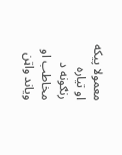معمولا پیکه او تیاره رنګونه د مخاطب او ویاند واټن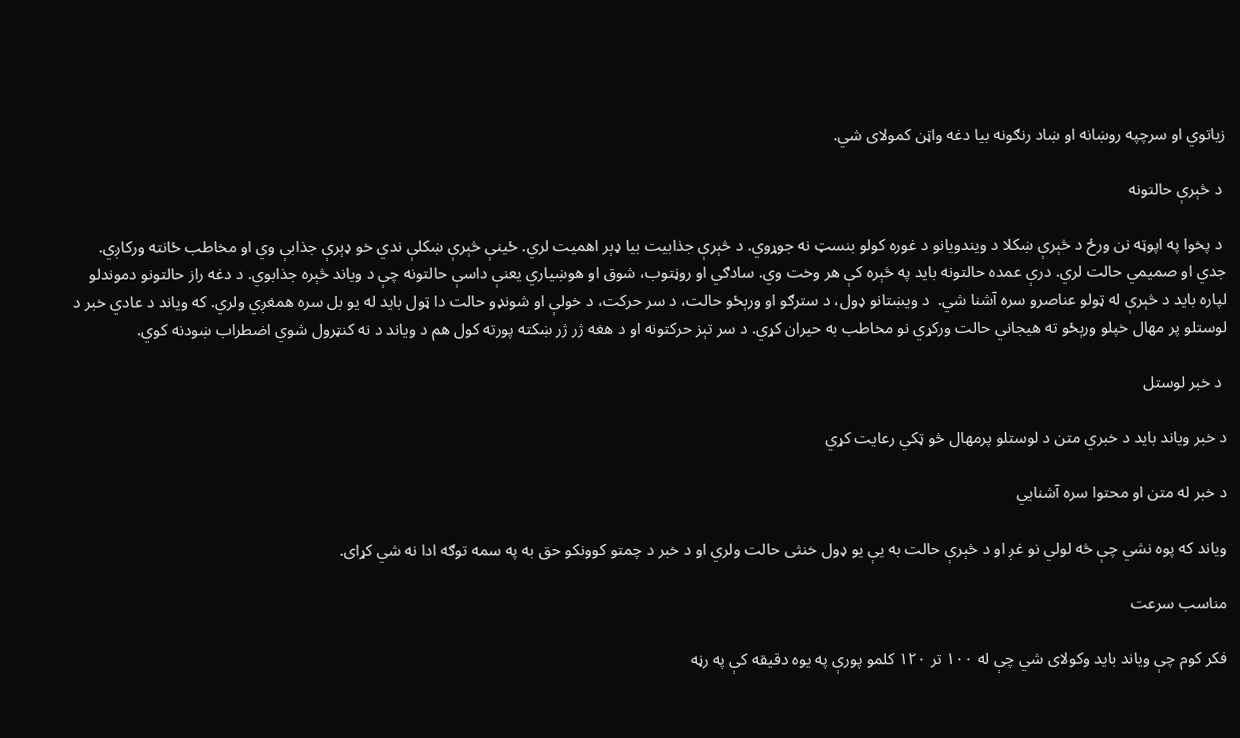زیاتوي او سرچپه روښانه او ښاد رنګونه بیا دغه واټن کمولای شي.

 د څېرې حالتونه

 د پخوا په اپوټه نن ورځ د څېرې ښکلا د ویندویانو د غوره کولو بنسټ نه جوړوي. د څېرې جذابیت بیا ډېر اهمیت لري. ځینې څېرې ښکلې ندي خو ډېرې جذابې وي او مخاطب ځانته ورکاږي. جدي او صمیمي حالت لري. درې عمده حالتونه باید په څېره کې هر وخت وي. سادګي او روڼتوب، شوق او هوښیاري یعنې داسې حالتونه چې د ویاند څېره جذابوي. د دغه راز حالتونو دموندلو لپاره باید د څېرې له ټولو عناصرو سره آشنا شي.  د ویښتانو ډول، د سترګو او ورېځو حالت، د سر حرکت، د خولې او شونډو حالت دا ټول باید له یو بل سره همغږي ولري. که ویاند د عادي خبر د لوستلو پر مهال خپلو ورېځو ته هیجاني حالت ورکړي نو مخاطب به حیران کړي. د سر تېز حرکتونه او د هغه ژر ژر ښکته پورته کول هم د ویاند د نه کنټرول شوي اضطراب ښودنه کوي.

 د خبر لوستل

د خبر ویاند باید د خبري متن د لوستلو پرمهال څو ټکي رعایت کړي

د خبر له متن او محتوا سره آشنايي

ویاند که پوه نشي چې څه لولي نو غږ او د څېرې حالت به یې یو ډول خنثی حالت ولري او د خبر د چمتو کوونکو حق به په سمه توګه ادا نه شي کړای.

مناسب سرعت

فکر کوم چې ویاند باید وکولای شي چې له ۱۰۰ تر ۱۲۰ کلمو پورې په یوه دقیقه کې په رڼه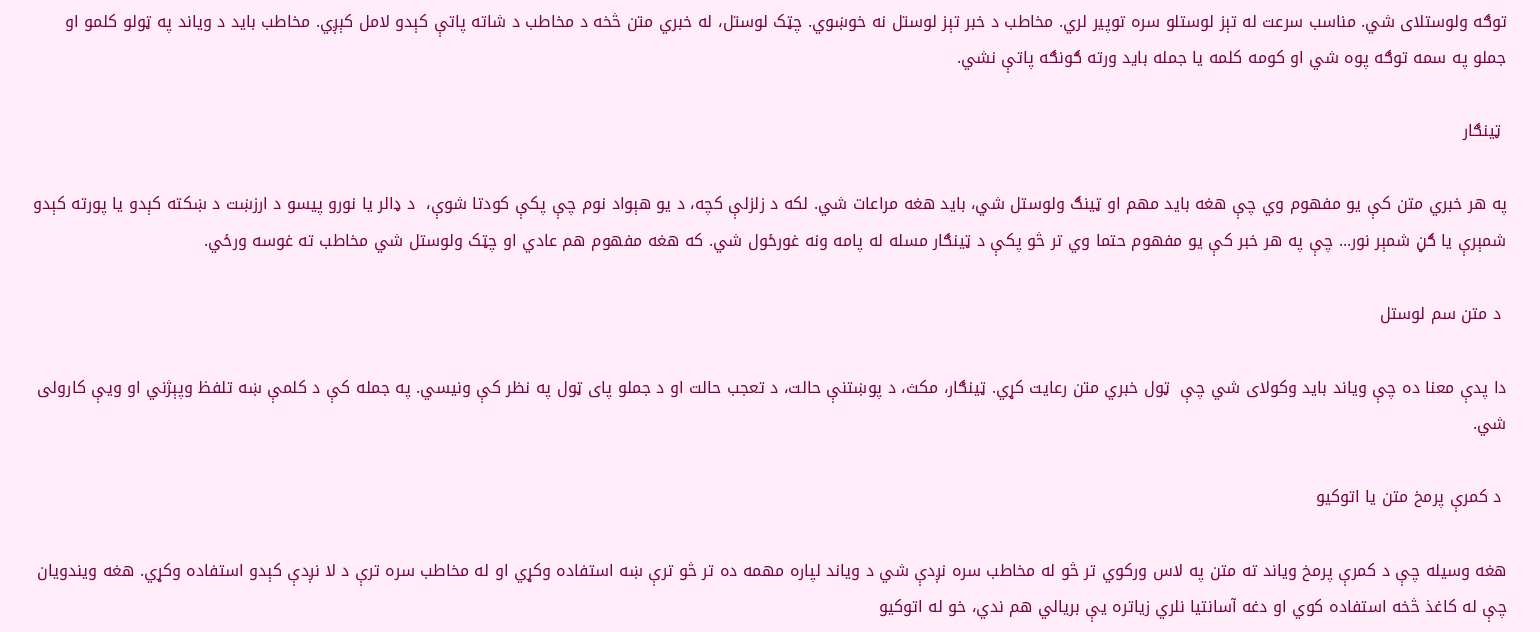توګه ولوستلای شي. مناسب سرعت له تېز لوستلو سره توپیر لري. مخاطب د خبر تېز لوستل نه خوښوي. چټک لوستل، له خبري متن څخه د مخاطب د شاته پاتې کېدو لامل کېږي. مخاطب باید د ویاند په ټولو کلمو او جملو په سمه توګه پوه شي او کومه کلمه یا جمله باید ورته ګونګه پاتې نشي.

 ټینګار

په هر خبري متن کې یو مفهوم وي چې هغه باید مهم او ټینګ ولوستل شي، باید هغه مراعات شي. لکه د زلزلې کچه، د یو هېواد نوم چې پکې کودتا شوې،  د ډالر یا نورو پیسو د ارزښت د ښکته کېدو یا پورته کېدو شمېرې یا ګڼ شمېر نور... چې په هر خبر کې یو مفهوم حتما وي تر څو پکې د ټینګار مسله له پامه ونه غورځول شي. که هغه مفهوم هم عادي او چټک ولوستل شي مخاطب ته غوسه ورځي.

 د متن سم لوستل

دا پدې معنا ده چې ویاند باید وکولای شي چې  ټول خبري متن رعایت کړي. ټینګار، مکث، د پوښتنې حالت، د تعجب حالت او د جملو پای ټول په نظر کې ونیسي. په جمله کې د کلمې ښه تلفظ وپېژني او ویې کارولی شي.

 د کمرې پرمخ متن یا اتوکیو

هغه وسیله چې د کمرې پرمخ ویاند ته متن په لاس ورکوي تر څو له مخاطب سره نږدې شي د ویاند لپاره مهمه ده تر څو ترې ښه استفاده وکړي او له مخاطب سره ترې د لا نږدې کېدو استفاده وکړي. هغه ویندویان چې له کاغذ څخه استفاده کوي او دغه آسانتیا نلري زیاتره یې بریالي هم ندي، خو له اتوکیو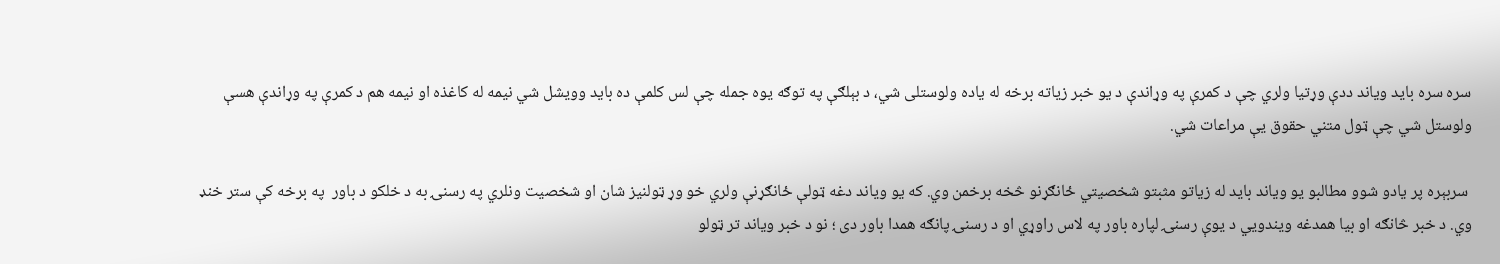سره سره باید ویاند ددې وړتیا ولري چې د کمرې په وړاندې د یو خبر زیاته برخه له یاده ولوستلی شي، د بېلګې په توګه یوه جمله چې لس کلمې ده باید وویشل شي نیمه له کاغذه او نیمه هم د کمرې په وړاندې هسې ولوستل شي چې ټول متني حقوق یې مراعات شي.

 سربېره پر یادو شوو مطالبو یو ویاند باید له زیاتو مثبتو شخصیتي ځانګړنو څخه برخمن وي. که یو ویاند دغه ټولې ځانګړنې ولري خو وړ ټولنیز شان او شخصیت ونلري په رسنۍ به د خلکو د باور  په برخه کې ستر خنډ وي. د خبر څانګه او بیا همدغه ویندويي د یوې رسنۍ لپاره باور په لاس راوړي او د رسنۍ پانګه همدا باور دی ؛ نو د خبر ویاند تر ټولو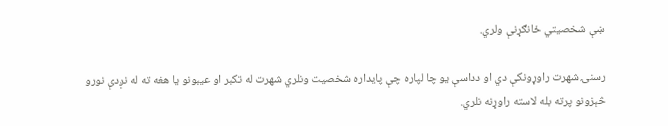ښې شخصیتي ځانګړنې ولري.

رسنۍ شهرت راوړونکې دي او دداسې یو چا لپاره چې پایداره شخصیت ونلري شهرت له تکبر او عیبونو یا هغه ته له نږدې نورو څېزونو پرته بله لاسته راوړنه نلري.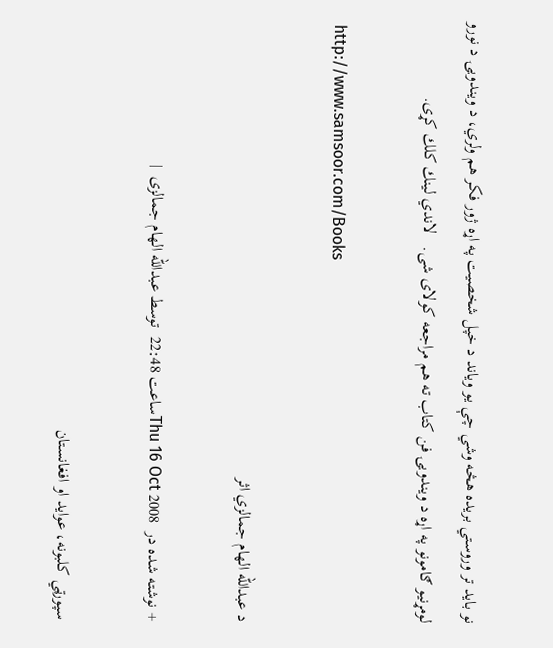نو باید تر وروستي بریده هڅه وشي چې یو ویاند د خپل شخصیت په اړه ژور فکر هم ولري، د ویندويۍ د نورو لومړنیو ګامونو په اړه د ویندویۍ فن کتاب ته هم مراجعه کولای شی.   لاندي لينك كلك كړی.

 http://www.samsoor.com/Books

د عبدالله الهام جمالزي اثر

+ نوشته شده در  Thu 16 Oct 2008ساعت 22:48  توسط عبدالله الهام جمالزی  |

سپورټي کلبونه، عواید او افغانستان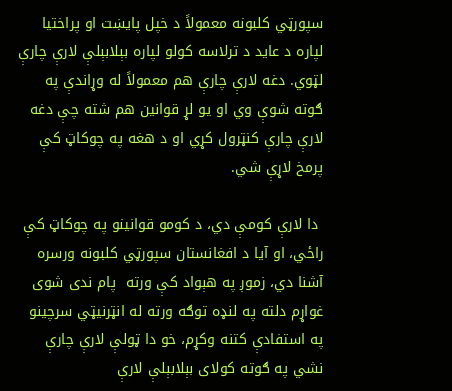سپورټي کلبونه معمولاً د خپل پایښت او پراختیا لپاره د عاید د ترلاسه کولو لپاره بېلابېلې لارې چارې لټوي. دغه لارې چارې هم معمولاً له وړاندې په ګوته شوې وي او یو لړ قوانین هم شته چې دغه لارې چارې کنټرول کړي او د هغه په چوکاټ کې پرمخ لاړې شي.

 دا لارې کومې دي، د کومو قوانینو په چوکاټ کې راځي، او آیا د افغانستان سپورټي کلبونه ورسره آشنا دي، زموږ په هېواد کې ورته  پام ندی شوی غواړم دلته په لنډه توګه ورته له انټرنیټي سرچینو په استفادې کتنه وکړم، خو دا ټولې لارې چارې نشي په ګوته کولای بېلابېلې لارې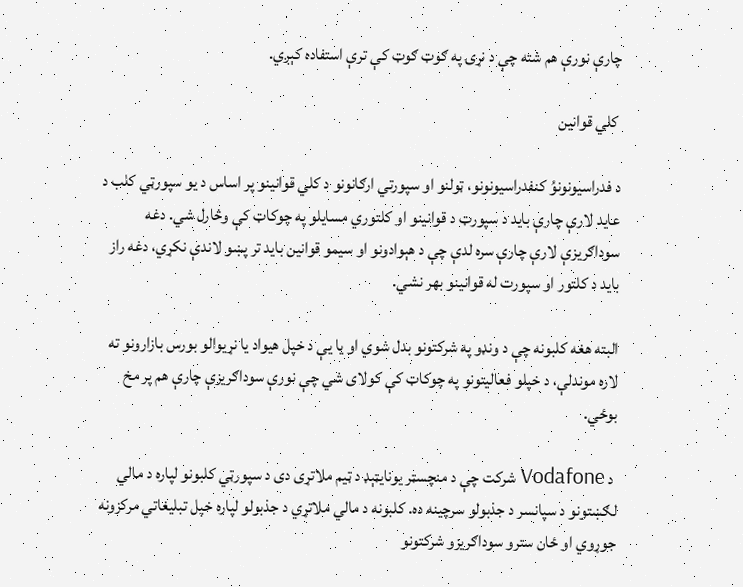چارې نورې هم شته چې د نړۍ په ګوټ ګوټ کې ترې استفاده کېږي.

 کلي قوانین

د فدراسیونونوُ کنفدراسیونونو، ټولنو او سپورتي ارګانونو د کلي قوانینو پر اساس د یو سپورټي کلب د عاید لارې چارې باید د سپورټ د قوانینو او کلتوري مسایلو په چوکاټ کې وڅارل شي. دغه سوداګریزې لارې چارې سره لدې چې د هېوادونو او سیمو قوانین باید تر پښو لاندې نکړي، دغه راز باید د کلتور او سپورت له قوانینو بهر نشي.

البته هغه کلبونه چې د ونډو په شرکتونو بدل شوي او یا یې د خپل هیواد یا نړیوالو بورس بازارونو ته لاره موندلې، د خپلو فعالیتونو په چوکاټ کې کولای شي چې نورې سوداګریزې چارې هم پر مخ بوځي.

 د Vodafone شرکت چې د منچسټر یونایټېډ د ټیم ملاتړی دی د سپورټي کلبونو لپاره د مالي لګښتونو د سپانسر د جذبولو سرچینه ده. کلبونه د مالي ملاتړي د جذبولو لپاره خپل تبلیغاتي مرکزونه جوړوي او ځان سترو سوداګریزو شرکتونو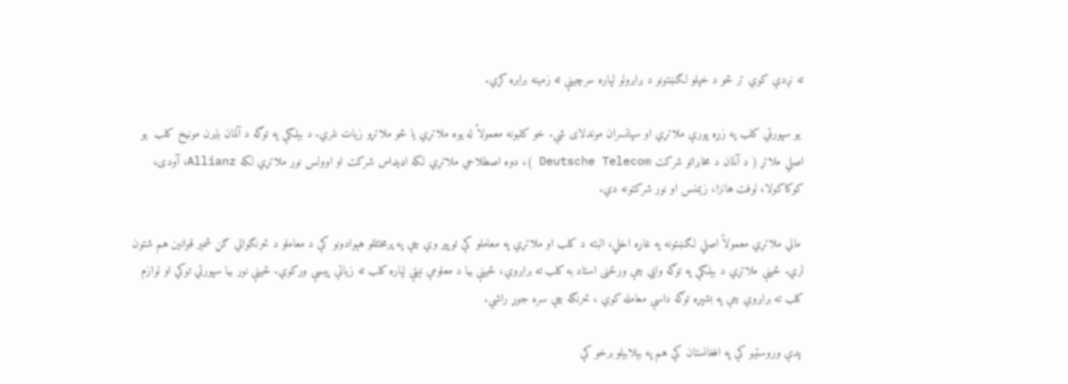ته نږدې کوي تر څو د خپلو لګښتونو د برابرولو لپاره سرچینې ته زمینه برابره کړي.

 یو سپورټي کلب په زړه پورې ملاتړي او سپانسران موندلای شي. خو کلبونه معمولاً له یوه ملاتړي یا څو ملاتړو زیات نلري. د بېلګې په توګه د آلمان بایرن مونیخ کلب  یو اصلي ملاتړ ( د آلمان د مخابراتو شرکت Deutsche Telecom )، دوه اصطلاحي ملاتړي لکه اډیډاس شرکت او اوولس نور ملاتړي لکه Allianz، آودی، کوکاکولا، لوفت هانزا، زیمنس او نور شرکتونه دي.

 مالي ملاتړي معمولاً اصلي لګښتونه په غاړه اخلي، البته د کلب او ملاتړي په معاملو کې توپیر وي چې په پرمختللو هېوادونو کې د معاملو د څرنګوالي ګڼ شمېر قوانین هم شتون لري. ځینې ملاتړي د بېلګې په توګه وايي چې ورځنی استاد به کلب ته برابروي، ځینې بیا د معلومې نېټې لپاره کلب ته زیاتې پیسې ورکوي. ځینې نور بیا سپورتي توکي او لوازم کلب ته برابروي چې په بشپړه توګه داسې معامله کوي ، څرنګه چې سره جوړ راشي.

 پدې وروستیو کې په افغانستان کې هم په بېلابېلو برخو کې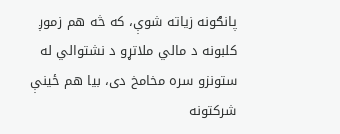پانګونه زیاته شوې، که څه هم زموږ کلبونه د مالي ملاتړو د نشتوالي له ستونزو سره مخامخ دی، بیا هم ځینې شرکتونه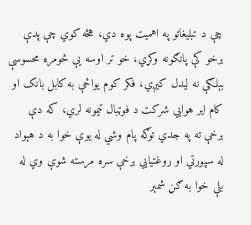چې د تبلیغاتو په اهمیت پوه دي، هڅه کوي چې پدې برخو کې پانګونه وکړي، خو تر اوسه یې څومره محسوسې بېلګې نه لیدل کیږي، فکر کوم یواځې به کابل بانک او کام ایر هوايي شرکت د فوټبال ټیمونه لري، که دې برخې ته په جدي توګه پام وشي له یوې خوا به د هېواد له سپورتي او روغتیايي برخې سره مرسته شوې وي له بلې خوا به ګڼ شمېر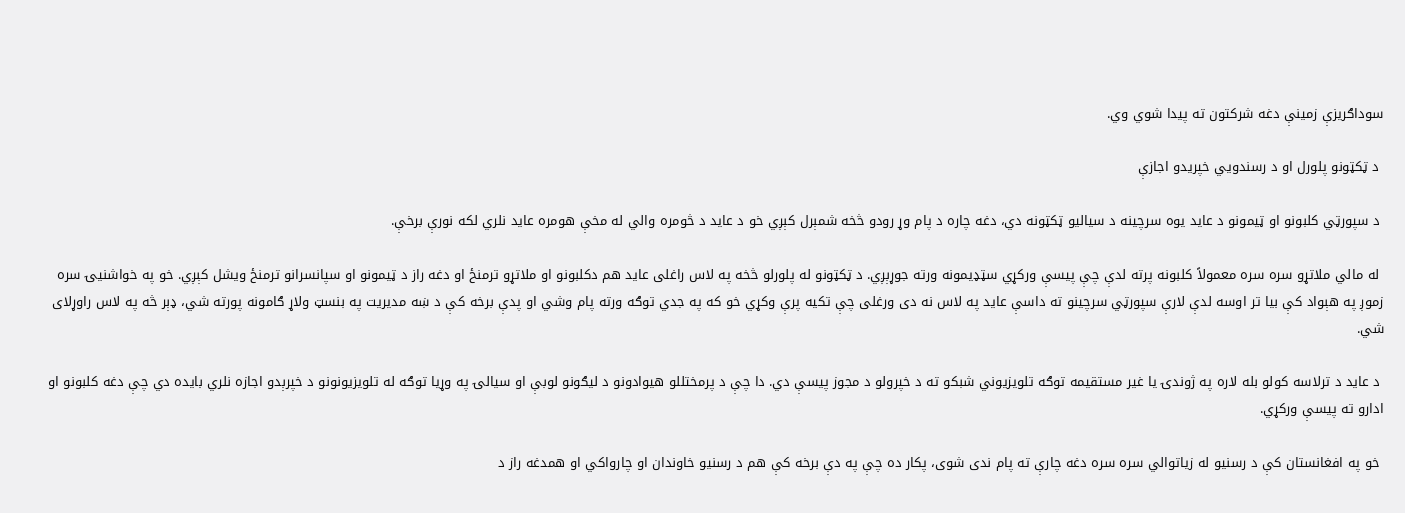سوداګریزې زمینې دغه شرکتون ته پیدا شوي وي.

 د ټکټونو پلورل او د رسندويي خپریدو اجازې

 د سپورټي کلبونو او ټیمونو د عاید یوه سرچینه د سیالیو ټکټونه دي، دغه چاره د پام وړ رودو څخه شمېرل کېږي خو د عاید د څومره والي له مخې هومره عاید نلري لکه نورې برخې.

 له مالي ملاتړو سره سره معمولاً کلبونه پرته لدې چې پیسې ورکړي سټډیمونه ورته جوړېږي. د ټکټونو له پلورلو څخه په لاس راغلی عاید هم دکلبونو او ملاتړو ترمنځ او دغه راز د ټیمونو او سپانسرانو ترمنځ ویشل کېږي. خو په خواشنیۍ سره زموږ په هېواد کې بیا تر اوسه لدې لارې سپورټي سرچینو ته داسې عاید په لاس نه دی ورغلی چې تکیه پرې وکړي خو که په جدي توګه ورته پام وشي او پدې برخه کې د ښه مدیریت په بنسټ ولاړ ګامونه پورته شي، ډېر څه په لاس راوړلای شي.

 د عاید د ترلاسه کولو بله لاره په ژوندۍ یا غیر مستقیمه توګه تلویزیوني شبکو ته د خپرولو د مجوز پیسې دي. دا چې د پرمختللو هیوادونو د لیګونو لوبې او سیالۍ په وړیا توګه له تلویزیونونو د خپرېدو اجازه نلري بایده دي چې دغه کلبونو او ادارو ته پیسې ورکړي.

 خو په افغانستان کې د رسنیو له زیاتوالي سره سره دغه چارې ته پام ندی شوی، پکار ده چې په دې برخه کې هم د رسنیو خاوندان او چارواکي او همدغه راز د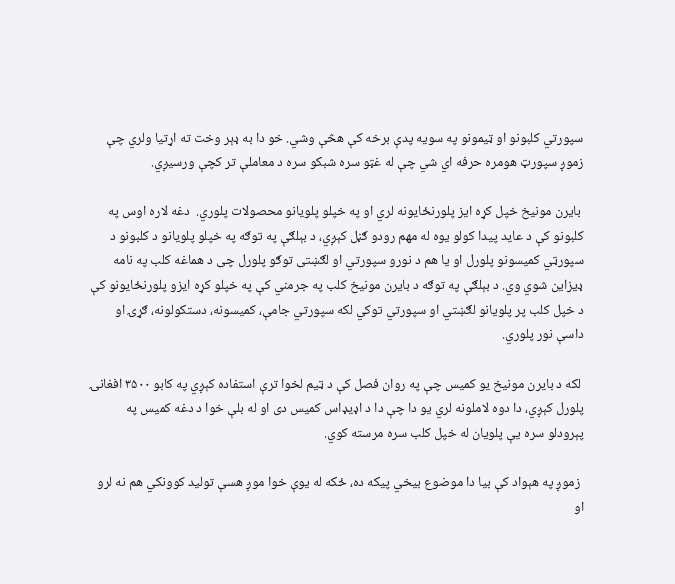سپورتي کلبونو او ټیمونو په سویه پدې برخه کې هڅې وشي. خو دا به ډېر وخت ته اړتیا ولري چې زموږ سپورټ هومره حرفه اي شي چې له غټو سره شبکو سره د معاملې تر کچې ورسیږي.

 بایرن مونیخ خپل کړه ایز پلورنځایونه لري او په خپلو پلویانو محصولات پلوري.  دغه لاره اوس په کلبونو کې د عاید پیدا کولو یوه له مهم رودو ګڼل کېږي، د بېلګې په توګه په خپلو پلویانو د کلبونو د سپورټي کمیسونو پلورل او یا هم د نورو سپورتي او لګښتی توګو پلورل چی د هماغه کلب په نامه ډیزاین شوي وي. د بېلګې په توګه د بایرن مونیخ کلب په جرمني کې په خپلو کړه ایزو پلورنځایونو کې د خپل کلب پر پلویانو لګښتي او سپورتي توکي لکه سپورتي جامې، کمیسونه، دستکولونه، ګړۍ او داسې نور پلوري.

 لکه د بایرن مونیخ یو کمیس چې په روان فصل کې د ټیم لخوا ترې استفاده کېږي په کابو ۳۵۰۰ افغانۍ پلورل کېږي، دا دوه لاملونه لري یو دا چې دا د اډیډاس کمیس دی او له بلې خوا د دغه کمیس په پېرودلو سره یې پلویان له خپل کلب سره مرسته کوي.

 زموږ په هېواد کې بیا دا موضوع بیخي پیکه ده، ځکه له یوې خوا موږ هسې تولید کوونکي هم نه لرو او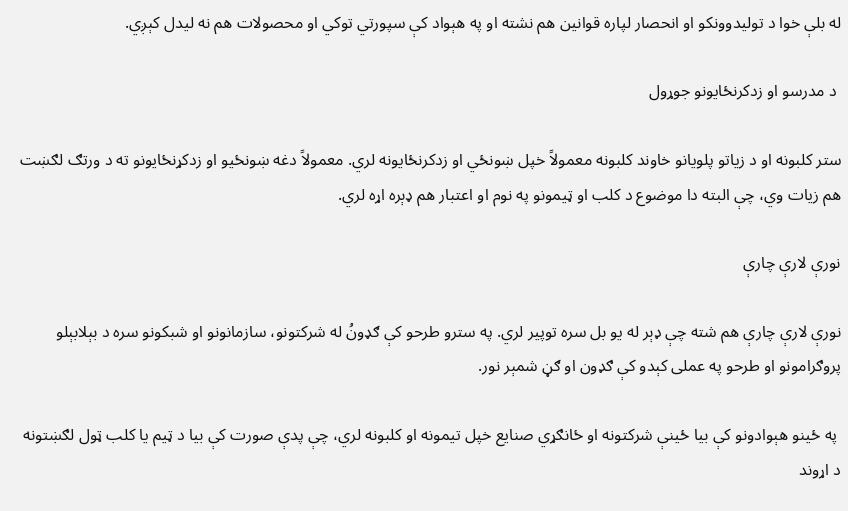له بلې خوا د تولیدوونکو او انحصار لپاره قوانین هم نشته او په هېواد کې سپورتي توکي او محصولات هم نه لیدل کېږي.

 د مدرسو او زدکرنځایونو جوړول

ستر کلبونه او د زیاتو پلویانو خاوند کلبونه معمولاً خپل ښونځي او زدکرنځایونه لري. معمولاً دغه ښونځیو او زدکړنځایونو ته د ورتګ لګښت هم زیات وي، چې البته دا موضوع د کلب او ټیمونو په نوم او اعتبار هم ډېره اړه لري.

نورې لارې چارې

نورې لارې چارې هم شته چې ډېر له یو بل سره توپیر لري. په سترو طرحو کې ګډونُ له شرکتونو، سازمانونو او شبکونو سره د بېلابېلو پروګرامونو او طرحو په عملی کېدو کې ګډون او ګڼ شمېر نور.

 په ځینو هېوادونو کې بیا ځینې شرکتونه او ځانګړي صنایع خپل تیمونه او کلبونه لري، چې پدې صورت کې بیا د ټیم یا کلب ټول لګښتونه د اړوند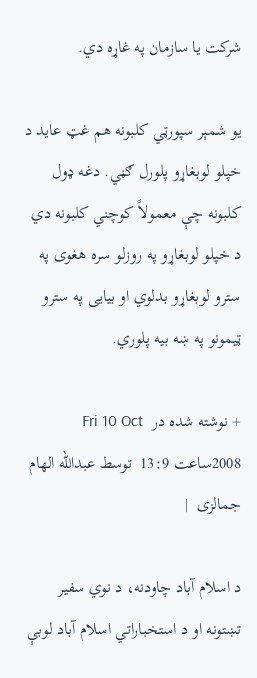شرکت یا سازمان په غاړه دي.

یو شمېر سپورټي کلبونه هم غټ عاید د خپلو لوبغاړو پلورل ګڼي. دغه ډول کلبونه چې معمولاً کوچني کلبونه دي د خپلو لوبغاړو په روزلو سره هغوی په سترو لوبغاړو بدلوي او بیایی په سترو ټیمونو په ښه بیه پلوري.

+ نوشته شده در  Fri 10 Oct 2008ساعت 13:9  توسط عبدالله الهام جمالزی  |

د اسلام آباد چاودنه، د نوي سفیر تښتونه او د استخباراتي اسلام آباد لوبې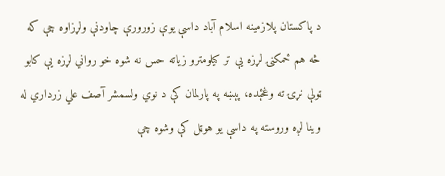د پاکستان پلازمینه اسلام آباد داسې یوې زورورې چاودنې ولړزاوه چې که څه هم ځمکنۍ لړزه یې تر کیلومترو زیاته حس نه شوه خو رواني لړزه یې کابو ټولې نړۍ ته وغځېده، پېښه په پارلمان کې د نوي ولسمشر آصف علي زرداري له وینا لږه وروسته په داسې یو هوټل کې وشوه چې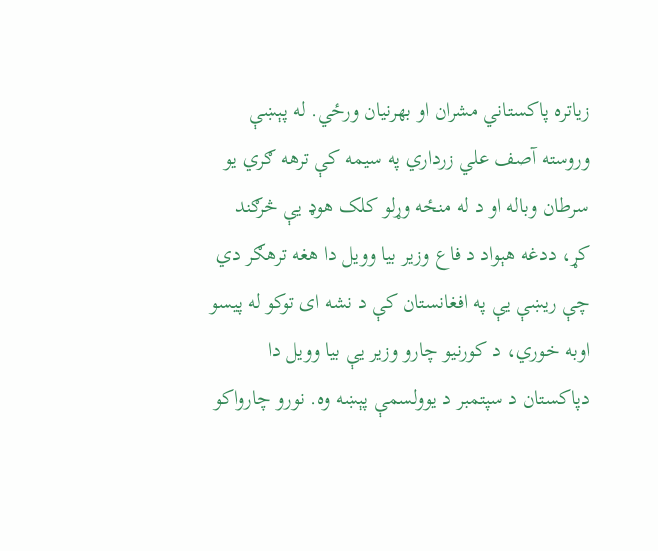زیاتره پاکستاني مشران او بهرنيان ورځي. له پېښې وروسته آصف علي زرداري په سیمه کې ترهه ګري یو سرطان وباله او د له منځه وړلو کلک هوډ یې څرګند کړ، ددغه هېواد د فاع وزیر بیا وویل دا هغه ترهګر دي چې ریښې یې په افغانستان کې د نشه ای توکو له پیسو اوبه خوري، د کورنیو چارو وزیر یې بیا وویل دا دپاکستان د سپتمبر د یوولسمې پېښه وه. نورو چارواکو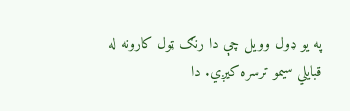په یو ډول وویل چې دا رنګ ټول کارونه له قبایلي سیمو ترسره کیږي. دا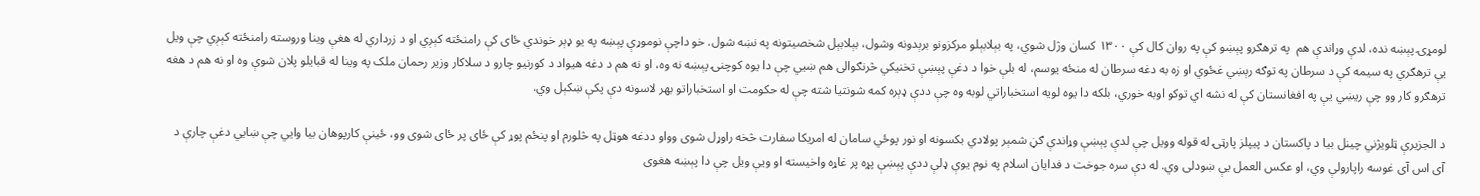لومړۍ پېښه نده، لدې وړاندې هم  په ترهګرو پېښو کې په روان کال کې ۱۳۰۰ کسان وژل شوي، په بېلابېلو مرکزونو برېدونه وشول، بېلابېل شخصیتونه په نښه شول. خو داچې نوموړې پېښه په یو ډېر خوندي ځای کې رامنځته کېږي او د زرداري له هغې وینا وروسته رامنځته کېږي چې ویل یې ترهګري په سیمه کې د سرطان په توګه رېښي غځوي او زه به دغه سرطان له منځه یوسم، له بلې خوا د دغې پېښې تخنیکي څرنګوالی هم ښيي چې دا یوه کوچنۍ پېښه نه وه، او نه هم د دغه هیواد د کورنیو چارو د سلاکار وزیر رحمان ملک په وینا له قبایلو پلان شوې وه او نه هم د هغه ترهګرو کار وو چې ریښي یې په افغانستان کې له نشه اي توکو اوبه خوري، بلکه دا یوه لویه استخباراتي لوبه وه چې ددې ډېره کمه شونتیا شته چې له حکومت او استخباراتو بهر لاسونه دې پکې ښکېل وي.

د الجزیرې ټلویژني چینل بیا د پاکستان د پیپلز پارټۍ له قوله وویل چې لدې پېښې وړاندې ګڼ شمېر پولادي بکسونه او نور پوځي سامان له امریکا سفارت څخه راوړل شوی وواو ددغه هوټل په څلورم او پنځم پوړ کې ځای پر ځای شوی وو، ځینې کارپوهان بیا وايي چې ښايي دغې چارې د آی اس آی غوسه راپارولې وي، او عکس العمل یې ښودلی وي. له دې سره جوخت د فدایان اسلام په نوم یوې ډلې ددې پېښې پړه پر غاړه واخیسته او ویې ویل چې دا پېښه هغوی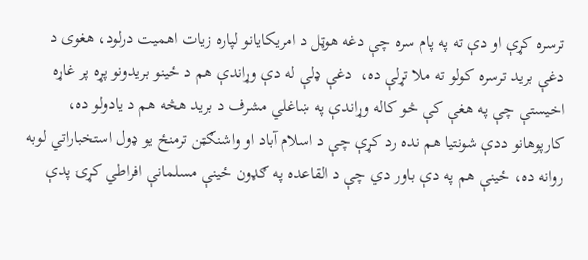ترسره کړې او دې ته په پام سره چې دغه هوټل د امریکایانو لپاره زیات اهمیت درلود، هغوی د دغې برید ترسره کولو ته ملا تړلې ده،  دغې ډلې له دې وړاندې هم د ځینو بریدونو پړه پر غاړه اخیستې چې په هغې کې څو کاله وړاندې په ښاغلي مشرف د برید هڅه هم د یادولو ده، کارپوهانو ددې شونتیا هم نده رد کړې چې د اسلام آباد او واشنګټن ترمنځ یو ډول استخباراتي لوبه روانه ده، ځینې هم په دې باور دي چې د القاعده په ګډون ځینې مسلمانې افراطي کړۍ پدې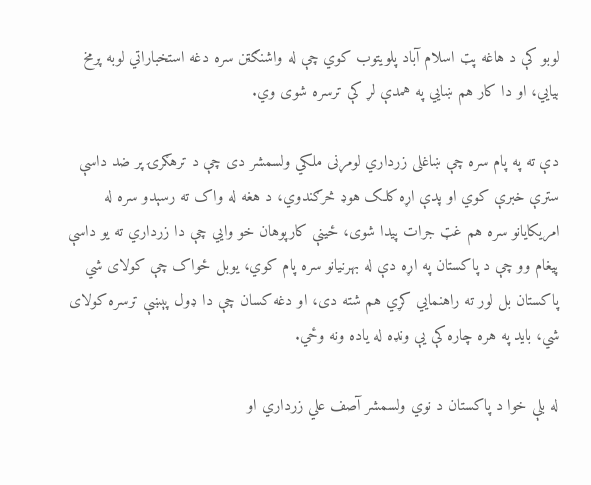لوبو کې د هاغه پټ اسلام آباد پلويتوب کوي چې له واشنګټن سره دغه استخباراتي لوبه پرمخ بیايي، او دا کار هم ښايي په همدې لړ کې ترسره شوی وي.

دې ته په پام سره چې ښاغلی زرداري لومړنی ملکي ولسمشر دی چې د ترهګرۍ پر ضد داسې سترې خبرې کوي او پدې اړه کلک هوډ څرګندوي، د هغه له واک ته رسېدو سره له امریکایانو سره هم غټ جرات پیدا شوی، ځینې کارپوهان خو وايي چې دا زرداري ته یو داسې پیغام وو چې د پاکستان په اړه دې له بهرنیانو سره پام کوي، یوبل ځواک چې کولای شي پاکستان بل لور ته راهنمايي کړي هم شته دی، او دغه کسان چې دا ډول پېښې ترسره کولای شي، باید په هره چاره کې یې ونډه له یاده ونه وځي.

له بلې خوا د پاکستان د نوي ولسمشر آصف علي زرداري او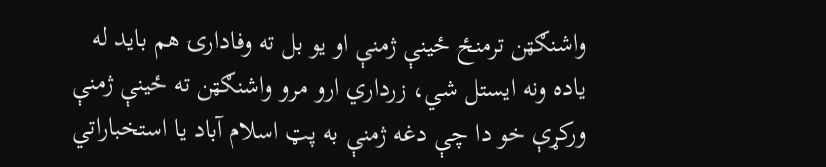واشنګټن ترمنځ ځینې ژمنې او یو بل ته وفادارۍ هم باید له یاده ونه ایستل شي، زرداري ارو مرو واشنګټن ته ځینې ژمنې ورکړې خو دا چې دغه ژمنې به پټ اسلام آباد یا استخباراتي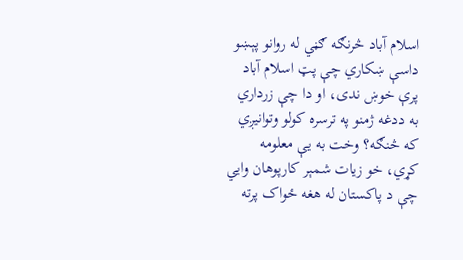اسلام آباد څرنګه ګڼي له روانو پېښو داسې ښکاري چې پټ اسلام آباد پرې خوښ ندی، او دا چې زرداري به ددغه ژمنو په ترسره کولو وتوانیږي که څنګه؟ وخت به یې معلومه کړي، خو زیات شمېر کارپوهان وايي چې د پاکستان له هغه ځواک پرته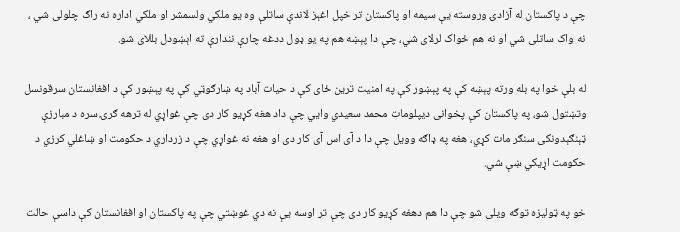چې د پاکستان له آزادۍ وروسته یې سیمه او پاکستان تر خپل اغېز لاندې ساتلې وه یو ملکي ولسمشر او ملکي اداره نه راګ چلولی شي ،  نه واک ساتلی شي او نه هم ځواک لرلای شي، چې دا پېښه هم په یو ډول ددغه چارې نندارې ته اېښودل بللای شو.

له بلې خوا په بله ورته پېښه کې په پېښور کې په امنیت ترین ځای کې د حیات آباد په ښارګوټي کې په پېښور کې د افغانستان سرقونسل وتښتول شو، په پاکستان کې پخوانی دیپلومات محمد سعيدي وايي چې داد هغه کړیو کار دی چې غواړي له ترهه ګرۍ سره د مبارزې ټېنګېدونکی سنګر مات کړي، هغه په ډاګه وویل چې دا د آی اس آی کار دی او هغه نه غواړي چې د زرداري د حکومت او ښاغلي کرزي د حکومت اړیکي ښې شي.

خو په ټولیزه توګه ویلی شو چې دا هم دهغه کړیو کار دی چې تر اوسه یې نه دي غوښتي چې په پاکستان او افغانستان کې داسې حالت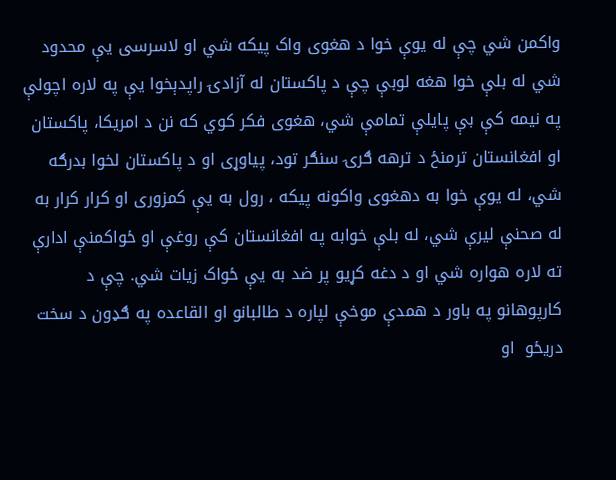واکمن شي چې له یوې خوا د هغوی واک پیکه شي او لاسرسی یې محدود شي له بلې خوا هغه لوبې چې د پاکستان له آزادۍ راپدېخوا یې په لاره اچولې په نیمه کې بې پایلې تمامې شي، هغوی فکر کوي که نن د امریکا، پاکستان او افغانستان ترمنځ د ترهه ګرۍ سنګر تود، پیاوړی او د پاکستان لخوا بدرګه شي، له یوې خوا به دهغوی واکونه پیکه ، رول به یې کمزوری او کرار کرار به له صحنې لیرې شي، له بلې خوابه په افغانستان کې روغې او ځواکمنې ادارې ته لاره هواره شي او د دغه کړیو پر ضد به یې ځواک زیات شي. چې د کارپوهانو په باور د همدې موخې لپاره د طالبانو او القاعده په ګډون د سخت دریځو  او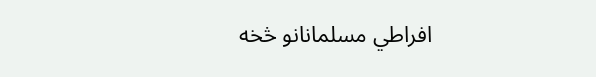افراطي مسلمانانو څخه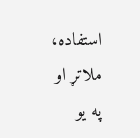استفاده، ملاتړ او په یو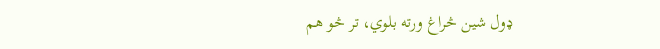ډول شین څراغ ورته بلوي، تر څو هم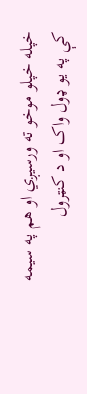خپله خپلو موخو ته ورسیږي او هم په سیمه کې په یو ډول واک او د کنټرول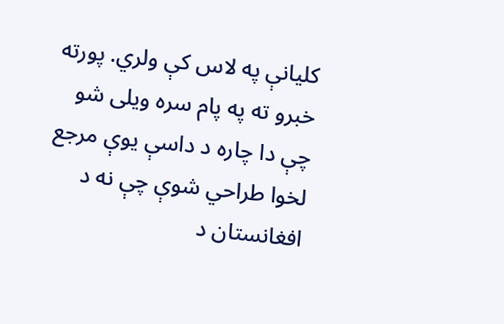کلیانې په لاس کې ولري. پورته خبرو ته په پام سره ویلی شو چې دا چاره د داسې یوې مرجع لخوا طراحي شوې چې نه د افغانستان د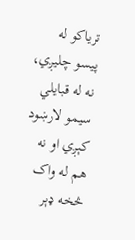تریاکو له پیسو چلیږي، نه له قبایلي سیمو لارښود کېږي او نه هم له واک څخه ډېر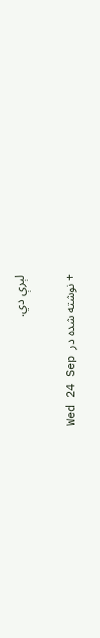لېرې دي.

+ نوشته شده در  Wed 24 Sep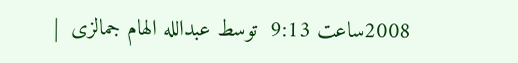2008ساعت 9:13  توسط عبدالله الهام جمالزی  |